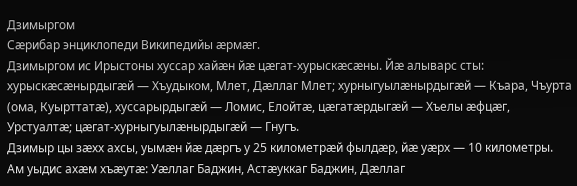Дзимыргом
Сæрибар энциклопеди Википедийы æрмæг.
Дзимыргом ис Ирыстоны хуссар хайæн йæ цæгат-хурыскæсæны. Йæ алыварс сты: хурыскæсæнырдыгæй — Хъудыком, Млет, Дæллаг Млет; хурныгуылæнырдыгæй — Къара, Чъурта (ома, Куырттатæ), хуссарырдыгæй — Ломис, Елойтæ, цæгатæрдыгæй — Хъелы æфцæг, Урстуалтæ; цæгат-хурныгуылæнырдыгæй — Гнугъ.
Дзимыр цы зæхх ахсы, уымæн йæ дæргъ у 25 километрæй фылдæр, йæ уæрх — 10 километры. Ам уыдис ахæм хъæутæ: Уæллаг Баджин, Астæуккаг Баджин, Дæллаг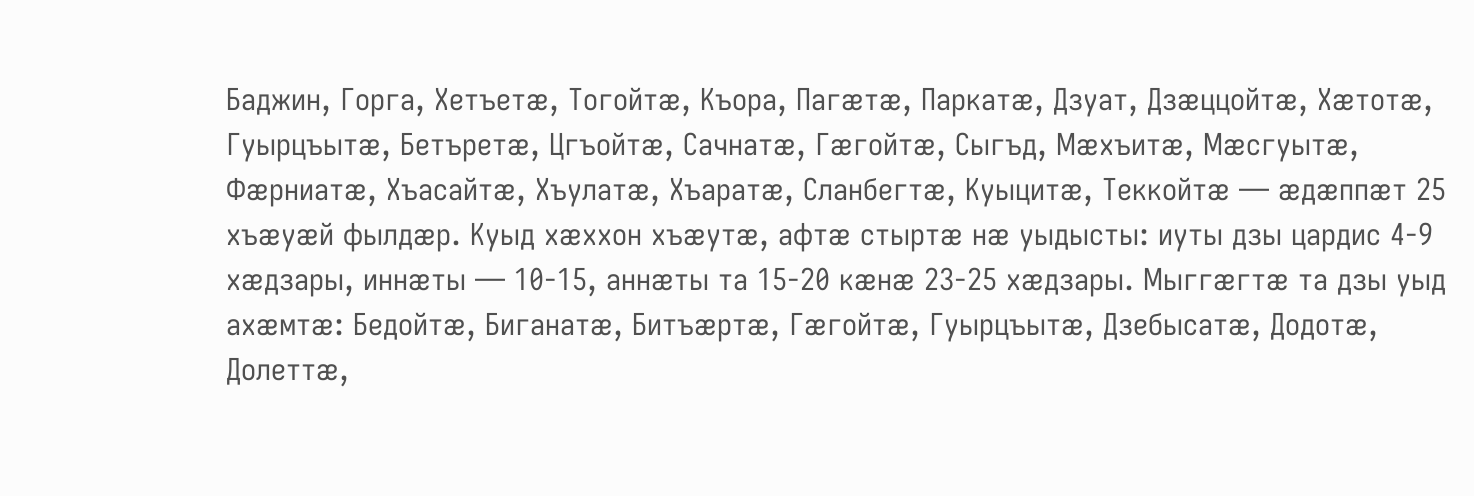Баджин, Горга, Хетъетæ, Тогойтæ, Къора, Пагæтæ, Паркатæ, Дзуат, Дзæццойтæ, Хæтотæ, Гуырцъытæ, Бетъретæ, Цгъойтæ, Сачнатæ, Гæгойтæ, Сыгъд, Мæхъитæ, Мæсгуытæ, Фæрниатæ, Хъасайтæ, Хъулатæ, Хъаратæ, Сланбегтæ, Куыцитæ, Теккойтæ — æдæппæт 25 хъæуæй фылдæр. Куыд хæххон хъæутæ, афтæ стыртæ нæ уыдысты: иуты дзы цардис 4-9 хæдзары, иннæты — 10-15, аннæты та 15-20 кæнæ 23-25 хæдзары. Мыггæгтæ та дзы уыд ахæмтæ: Бедойтæ, Биганатæ, Битъæртæ, Гæгойтæ, Гуырцъытæ, Дзебысатæ, Додотæ, Долеттæ,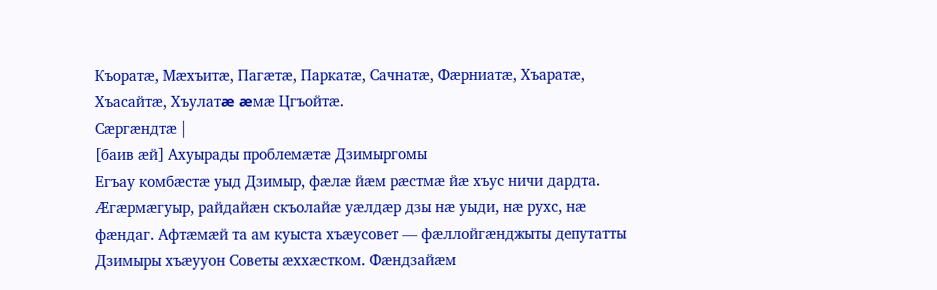Къоратæ, Мæхъитæ, Пагæтæ, Паркатæ, Сачнатæ, Фæрниатæ, Хъаратæ, Хъасайтæ, Хъулатæ æмæ Цгъойтæ.
Сæргæндтæ |
[баив æй] Ахуырады проблемæтæ Дзимыргомы
Егъау комбæстæ уыд Дзимыр, фæлæ йæм рæстмæ йæ хъус ничи дардта. Æгæрмæгуыр, райдайæн скъолайæ уæлдæр дзы нæ уыди, нæ рухс, нæ фæндаг. Афтæмæй та ам куыста хъæусовет — фæллойгæнджыты депутатты Дзимыры хъæууон Советы æххæстком. Фæндзайæм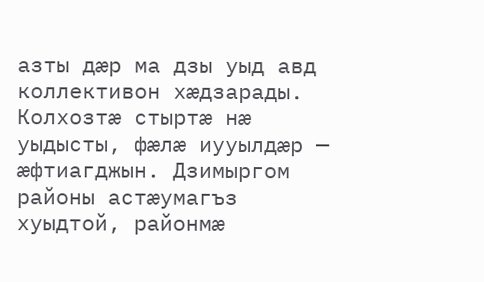азты дæр ма дзы уыд авд коллективон хæдзарады. Колхозтæ стыртæ нæ уыдысты, фæлæ иууылдæр — æфтиагджын. Дзимыргом районы астæумагъз хуыдтой, районмæ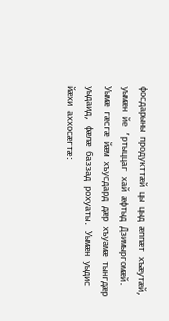фосдарыны продукттæй цы цыд æппæт хъæутæй, уымæн йе ’ртыццаг хай æфтыд Дзимыргомæй. Уымæ гæсгæ йæм хъусдард дæр хъуамæ тынгдæр уыдаид, фæлæ баззад рохуаты. Уымæн уыдис йæхи аххосæгтæ: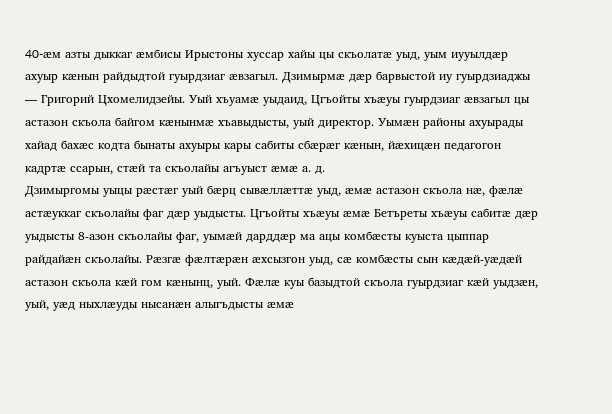40-æм азты дыккаг æмбисы Ирыстоны хуссар хайы цы скъолатæ уыд, уым иууылдæр ахуыр кæнын райдыдтой гуырдзиаг æвзагыл. Дзимырмæ дæр барвыстой иу гуырдзиаджы — Григорий Цхомелидзейы. Уый хъуамæ уыдаид, Цгъойты хъæуы гуырдзиаг æвзагыл цы астазон скъола байгом кæнынмæ хъавыдысты, уый директор. Уымæн районы ахуырады хайад бахæс кодта бынаты ахуыры кары сабиты сбæрæг кæнын, йæхицæн педагогон кадртæ ссарын, стæй та скъолайы агъуыст æмæ а. д.
Дзимыргомы уыцы рæстæг уый бæрц сывæллæттæ уыд, æмæ астазон скъола нæ, фæлæ астæуккаг скъолайы фаг дæр уыдысты. Цгъойты хъæуы æмæ Бетъреты хъæуы сабитæ дæр уыдысты 8-азон скъолайы фаг, уымæй дарддæр ма ацы комбæсты куыста цыппар райдайæн скъолайы. Рæзгæ фæлтæрæн æхсызгон уыд, сæ комбæсты сын кæдæй-уæдæй астазон скъола кæй гом кæнынц, уый. Фæлæ куы базыдтой скъола гуырдзиаг кæй уыдзæн, уый, уæд ныхлæуды нысанæн алыгъдысты æмæ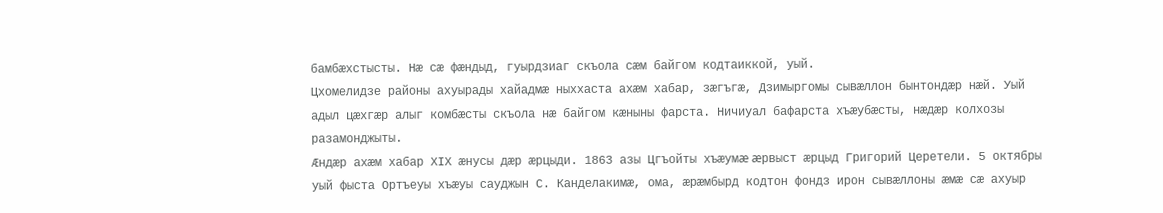бамбæхстысты. Нæ сæ фæндыд, гуырдзиаг скъола сæм байгом кодтаиккой, уый.
Цхомелидзе районы ахуырады хайадмæ ныххаста ахæм хабар, зæгъгæ, Дзимыргомы сывæллон бынтондæр нæй. Уый адыл цæхгæр алыг комбæсты скъола нæ байгом кæныны фарста. Ничиуал бафарста хъæубæсты, нæдæр колхозы разамонджыты.
Æндæр ахæм хабар ХIХ æнусы дæр æрцыди. 1863 азы Цгъойты хъæумæ æрвыст æрцыд Григорий Церетели. 5 октябры уый фыста Ортъеуы хъæуы сауджын С. Канделакимæ, ома, æрæмбырд кодтон фондз ирон сывæллоны æмæ сæ ахуыр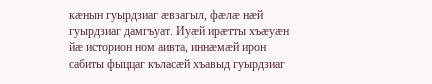кæнын гуырдзиаг æвзагыл, фæлæ нæй гуырдзиаг дамгъуат. Иуæй ирæтты хъæуæн йæ историон ном аивта, иннæмæй ирон сабиты фыццаг къласæй хъавыд гуырдзиаг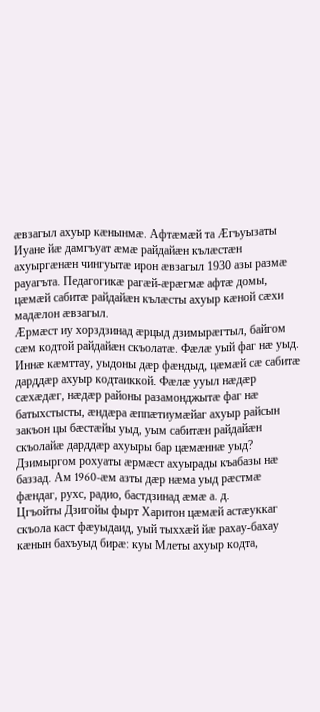æвзагыл ахуыр кæнынмæ. Афтæмæй та Æгъуызаты Иуане йæ дамгъуат æмæ райдайæн кълæстæн ахуыргæнæн чингуытæ ирон æвзагыл 1930 азы размæ рауагъта. Педагогикæ рагæй-æрæгмæ афтæ домы, цæмæй сабитæ райдайæн кълæсты ахуыр кæной сæхи мадæлон æвзагыл.
Æрмæст иу хорздзинад æрцыд дзимырæгтыл, байгом сæм кодтой райдайæн скъолатæ. Фæлæ уый фаг нæ уыд. Иннæ кæмттау, уыдоны дæр фæндыд, цæмæй сæ сабитæ дарддæр ахуыр кодтаиккой. Фæлæ ууыл нæдæр сæхæдæг, нæдæр районы разамонджытæ фаг нæ батыхстысты, æндæра æппæтиумæйаг ахуыр райсын закъон цы бæстæйы уыд, уым сабитæн райдайæн скъолайæ дарддæр ахуыры бар цæмæннæ уыд?
Дзимыргом рохуаты æрмæст ахуырады къабазы нæ баззад. Ам 1960-æм азты дæр нæма уыд рæстмæ фæндаг, рухс, радио, бастдзинад æмæ а. д.
Цгъойты Дзигойы фырт Харитон цæмæй астæуккаг скъола каст фæуыдаид, уый тыххæй йæ рахау-бахау кæнын бахъуыд бирæ: куы Млеты ахуыр кодта,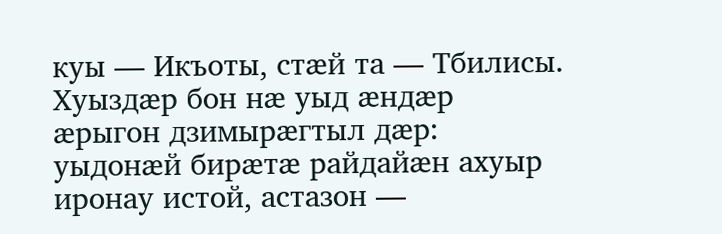куы — Икъоты, стæй та — Тбилисы. Хуыздæр бон нæ уыд æндæр æрыгон дзимырæгтыл дæр: уыдонæй бирæтæ райдайæн ахуыр иронау истой, астазон —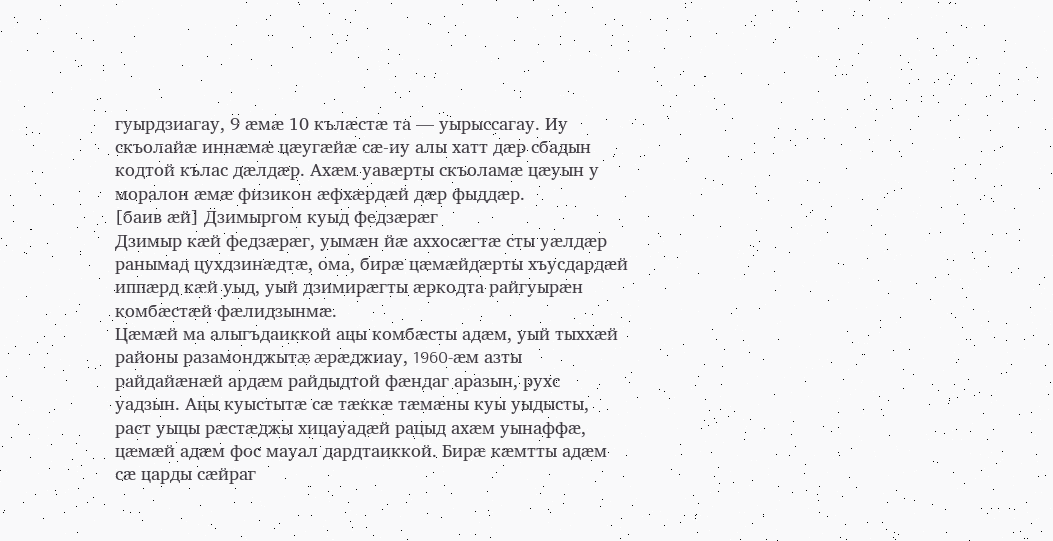гуырдзиагау, 9 æмæ 10 кълæстæ та — уырыссагау. Иу скъолайæ иннæмæ цæугæйæ сæ-иу алы хатт дæр сбадын кодтой кълас дæлдæр. Ахæм уавæрты скъоламæ цæуын у моралон æмæ физикон æфхæрдæй дæр фыддæр.
[баив æй] Дзимыргом куыд федзæрæг
Дзимыр кæй федзæрæг, уымæн йæ аххосæгтæ сты уæлдæр ранымад цухдзинæдтæ, ома, бирæ цæмæйдæрты хъусдардæй иппæрд кæй уыд, уый дзимирæгты æркодта райгуырæн комбæстæй фæлидзынмæ.
Цæмæй ма алыгъдаиккой ацы комбæсты адæм, уый тыххæй районы разамонджытæ æрæджиау, 1960-æм азты райдайæнæй ардæм райдыдтой фæндаг аразын, рухс уадзын. Ацы куыстытæ сæ тæккæ тæмæны куы уыдысты, раст уыцы рæстæджы хицауадæй рацыд ахæм уынаффæ, цæмæй адæм фос мауал дардтаиккой. Бирæ кæмтты адæм сæ царды сæйраг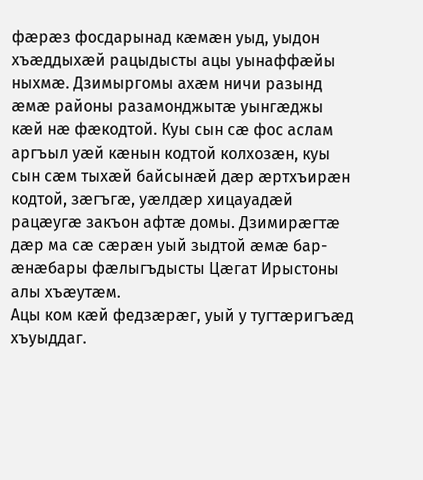фæрæз фосдарынад кæмæн уыд, уыдон хъæддыхæй рацыдысты ацы уынаффæйы ныхмæ. Дзимыргомы ахæм ничи разынд æмæ районы разамонджытæ уынгæджы кæй нæ фæкодтой. Куы сын сæ фос аслам аргъыл уæй кæнын кодтой колхозæн, куы сын сæм тыхæй байсынæй дæр æртхъирæн кодтой, зæгъгæ, уæлдæр хицауадæй рацæугæ закъон афтæ домы. Дзимирæгтæ дæр ма сæ сæрæн уый зыдтой æмæ бар-æнæбары фæлыгъдысты Цæгат Ирыстоны алы хъæутæм.
Ацы ком кæй федзæрæг, уый у тугтæригъæд хъуыддаг.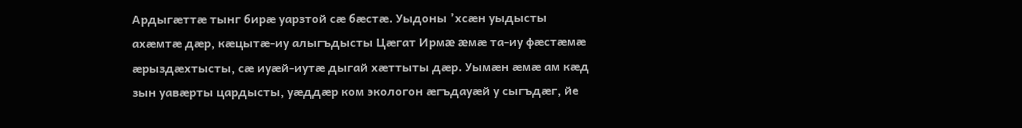Ардыгæттæ тынг бирæ уарзтой сæ бæстæ. Уыдоны ’хсæн уыдысты ахæмтæ дæр, кæцытæ-иу алыгъдысты Цæгат Ирмæ æмæ та-иу фæстæмæ æрыздæхтысты, сæ иуæй-иутæ дыгай хæттыты дæр. Уымæн æмæ ам кæд зын уавæрты цардысты, уæддæр ком экологон æгъдауæй у сыгъдæг, йе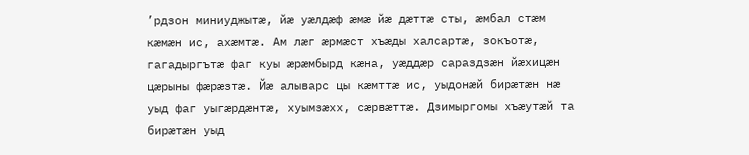’рдзон миниуджытæ, йæ уæлдæф æмæ йæ дæттæ сты, æмбал стæм кæмæн ис, ахæмтæ. Ам лæг æрмæст хъæды халсартæ, зокъотæ, гагадыргътæ фаг куы æрæмбырд кæна, уæддæр сараздзæн йæхицæн цæрыны фæрæзтæ. Йæ алыварс цы кæмттæ ис, уыдонæй бирæтæн нæ уыд фаг уыгæрдæнтæ, хуымзæхх, сæрвæттæ. Дзимыргомы хъæутæй та бирæтæн уыд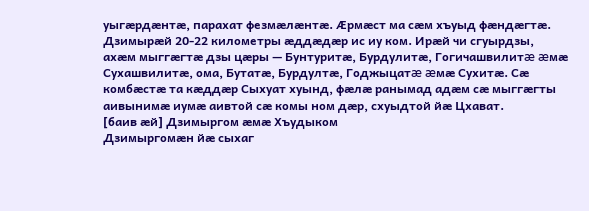уыгæрдæнтæ, парахат фезмæлæнтæ. Æрмæст ма сæм хъуыд фæндæгтæ. Дзимырæй 20-22 километры æддæдæр ис иу ком. Ирæй чи сгуырдзы, ахæм мыггæгтæ дзы цæры — Бунтуритæ, Бурдулитæ, Гогичашвилитæ æмæ Сухашвилитæ, ома, Бутатæ, Бурдултæ, Годжыцатæ æмæ Сухитæ. Сæ комбæстæ та кæддæр Сыхуат хуынд, фæлæ ранымад адæм сæ мыггæгты аивынимæ иумæ аивтой сæ комы ном дæр, схуыдтой йæ Цхават.
[баив æй] Дзимыргом æмæ Хъудыком
Дзимыргомæн йæ сыхаг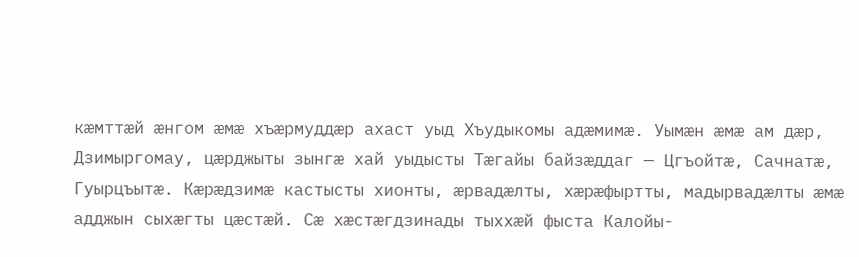кæмттæй æнгом æмæ хъæрмуддæр ахаст уыд Хъудыкомы адæмимæ. Уымæн æмæ ам дæр, Дзимыргомау, цæрджыты зынгæ хай уыдысты Тæгайы байзæддаг — Цгъойтæ, Сачнатæ, Гуырцъытæ. Кæрæдзимæ кастысты хионты, æрвадæлты, хæрæфыртты, мадырвадæлты æмæ адджын сыхæгты цæстæй. Сæ хæстæгдзинады тыххæй фыста Калойы-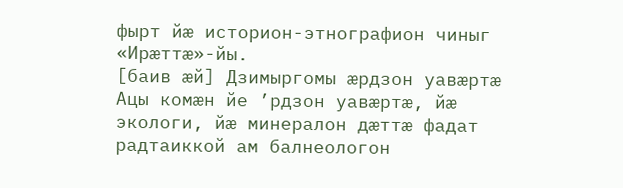фырт йæ историон-этнографион чиныг «Ирæттæ»-йы.
[баив æй] Дзимыргомы æрдзон уавæртæ
Ацы комæн йе ’рдзон уавæртæ, йæ экологи, йæ минералон дæттæ фадат радтаиккой ам балнеологон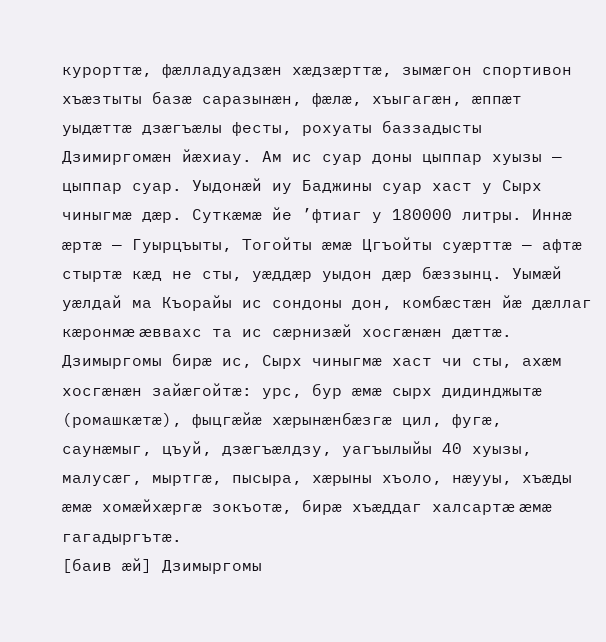курорттæ, фæлладуадзæн хæдзæрттæ, зымæгон спортивон хъæзтыты базæ саразынæн, фæлæ, хъыгагæн, æппæт уыдæттæ дзæгъæлы фесты, рохуаты баззадысты Дзимиргомæн йæхиау. Ам ис суар доны цыппар хуызы — цыппар суар. Уыдонæй иу Баджины суар хаст у Сырх чиныгмæ дæр. Суткæмæ йе ’фтиаг у 180000 литры. Иннæ æртæ — Гуырцъыты, Тогойты æмæ Цгъойты суæрттæ — афтæ стыртæ кæд не сты, уæддæр уыдон дæр бæззынц. Уымæй уæлдай ма Къорайы ис сондоны дон, комбæстæн йæ дæллаг кæронмæ æввахс та ис сæрнизæй хосгæнæн дæттæ.
Дзимыргомы бирæ ис, Сырх чиныгмæ хаст чи сты, ахæм хосгæнæн зайæгойтæ: урс, бур æмæ сырх дидинджытæ (ромашкæтæ), фыцгæйæ хæрынæнбæзгæ цил, фугæ, саунæмыг, цъуй, дзæгъæлдзу, уагъылыйы 40 хуызы, малусæг, мыртгæ, пысыра, хæрыны хъоло, нæууы, хъæды æмæ хомæйхæргæ зокъотæ, бирæ хъæддаг халсартæ æмæ гагадыргътæ.
[баив æй] Дзимыргомы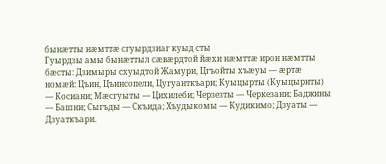бынæтты нæмттæ сгуырдзиаг куыд сты
Гуырдзы амы бынæттыл сæвæрдтой йæхи нæмттæ ирон нæмтты бæсты: Дзимыры схуыдтой Жамури, Цгъойты хъæуы — æртæ номæй: Цъин, Цъинсопели, Цугуанткъари; Куыцырты (Куыцыриты) — Косиани; Мæсгуыты — Цихилеби; Черзезты — Черкезани; Баджины — Башни; Сыгъды — Скъида; Хъудыкомы — Кудикимо; Дзуаты — Дзуаткъари.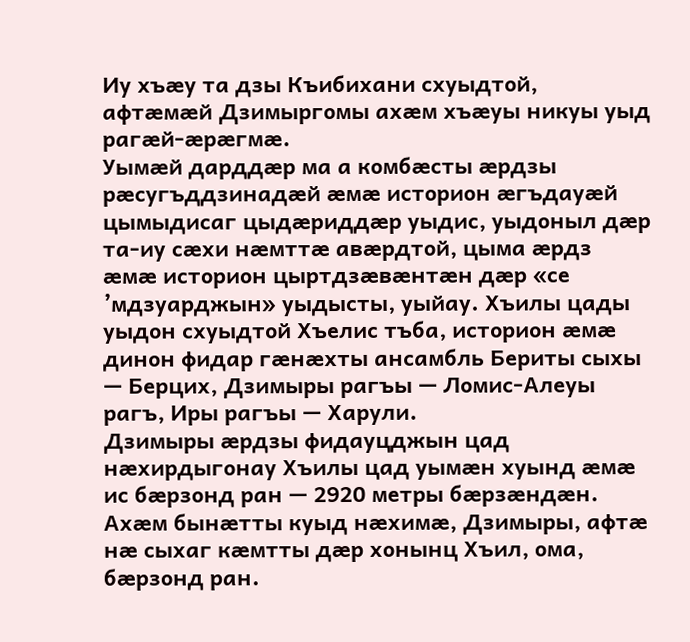Иу хъæу та дзы Къибихани схуыдтой, афтæмæй Дзимыргомы ахæм хъæуы никуы уыд рагæй-æрæгмæ.
Уымæй дарддæр ма а комбæсты æрдзы рæсугъддзинадæй æмæ историон æгъдауæй цымыдисаг цыдæриддæр уыдис, уыдоныл дæр та-иу сæхи нæмттæ авæрдтой, цыма æрдз æмæ историон цыртдзæвæнтæн дæр «се ’мдзуарджын» уыдысты, уыйау. Хъилы цады уыдон схуыдтой Хъелис тъба, историон æмæ динон фидар гæнæхты ансамбль Бериты сыхы — Берцих, Дзимыры рагъы — Ломис-Алеуы рагъ, Иры рагъы — Харули.
Дзимыры æрдзы фидауцджын цад нæхирдыгонау Хъилы цад уымæн хуынд æмæ ис бæрзонд ран — 2920 метры бæрзæндæн. Ахæм бынæтты куыд нæхимæ, Дзимыры, афтæ нæ сыхаг кæмтты дæр хонынц Хъил, ома, бæрзонд ран.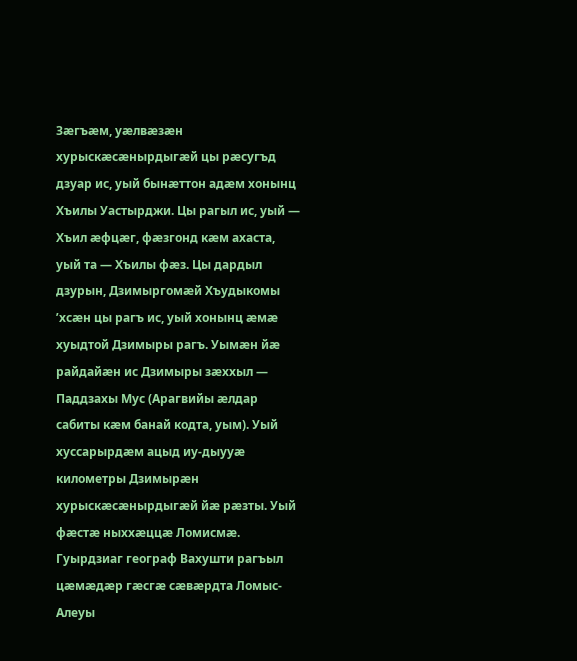Зæгъæм, уæлвæзæн хурыскæсæнырдыгæй цы рæсугъд дзуар ис, уый бынæттон адæм хонынц Хъилы Уастырджи. Цы рагыл ис, уый — Хъил æфцæг, фæзгонд кæм ахаста, уый та — Хъилы фæз. Цы дардыл дзурын, Дзимыргомæй Хъудыкомы ’хсæн цы рагъ ис, уый хонынц æмæ хуыдтой Дзимыры рагъ. Уымæн йæ райдайæн ис Дзимыры зæххыл — Паддзахы Мус (Арагвийы æлдар сабиты кæм банай кодта, уым). Уый хуссарырдæм ацыд иу-дыууæ километры Дзимырæн хурыскæсæнырдыгæй йæ рæзты. Уый фæстæ ныххæццæ Ломисмæ. Гуырдзиаг географ Вахушти рагъыл цæмæдæр гæсгæ сæвæрдта Ломыс-Алеуы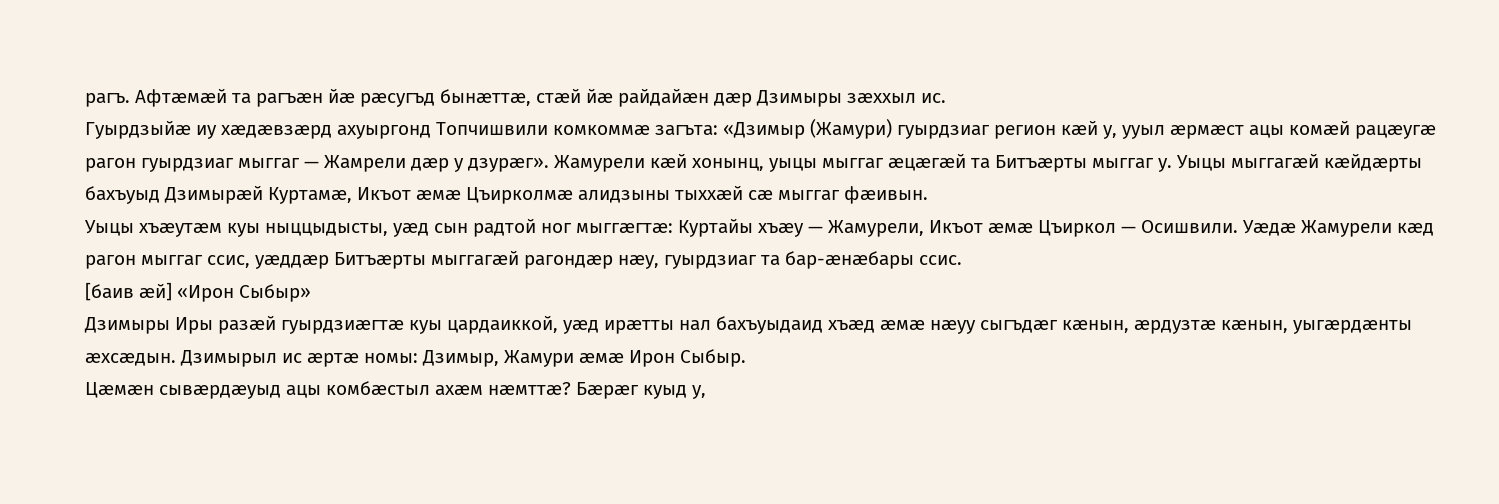рагъ. Афтæмæй та рагъæн йæ рæсугъд бынæттæ, стæй йæ райдайæн дæр Дзимыры зæххыл ис.
Гуырдзыйæ иу хæдæвзæрд ахуыргонд Топчишвили комкоммæ загъта: «Дзимыр (Жамури) гуырдзиаг регион кæй у, ууыл æрмæст ацы комæй рацæугæ рагон гуырдзиаг мыггаг — Жамрели дæр у дзурæг». Жамурели кæй хонынц, уыцы мыггаг æцæгæй та Битъæрты мыггаг у. Уыцы мыггагæй кæйдæрты бахъуыд Дзимырæй Куртамæ, Икъот æмæ Цъирколмæ алидзыны тыххæй сæ мыггаг фæивын.
Уыцы хъæутæм куы ныццыдысты, уæд сын радтой ног мыггæгтæ: Куртайы хъæу — Жамурели, Икъот æмæ Цъиркол — Осишвили. Уæдæ Жамурели кæд рагон мыггаг ссис, уæддæр Битъæрты мыггагæй рагондæр нæу, гуырдзиаг та бар-æнæбары ссис.
[баив æй] «Ирон Сыбыр»
Дзимыры Иры разæй гуырдзиæгтæ куы цардаиккой, уæд ирæтты нал бахъуыдаид хъæд æмæ нæуу сыгъдæг кæнын, æрдузтæ кæнын, уыгæрдæнты æхсæдын. Дзимырыл ис æртæ номы: Дзимыр, Жамури æмæ Ирон Сыбыр.
Цæмæн сывæрдæуыд ацы комбæстыл ахæм нæмттæ? Бæрæг куыд у,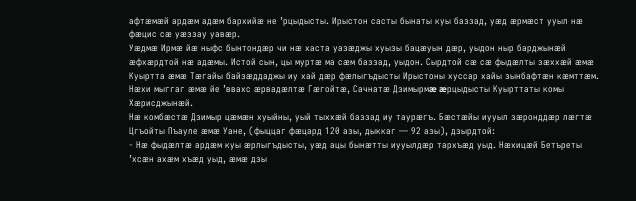афтæмæй ардæм адæм бархийæ не ’рцыдысты. Ирыстон састы бынаты куы баззад, уæд æрмæст ууыл нæ фæцис сæ уæззау уавæр.
Уæдмæ Ирмæ йæ ныфс бынтондæр чи нæ хаста уазæджы хуызы бацæуын дæр, уыдон ныр барджынæй æфхæрдтой нæ адæмы. Истой сын, цы муртæ ма сæм баззад, уыдон. Сырдтой сæ сæ фыдæлты зæххæй æмæ Куыртта æмæ Тæгайы байзæддаджы иу хай дæр фæлыгъдысты Ирыстоны хуссар хайы зынбафтæн кæмттæм. Нæхи мыггаг æмæ йе ’ввахс æрвадæлтæ Гæгойтæ, Сачнатæ Дзимырмæ æрцыдысты Куырттаты комы Хæрисджынæй.
Нæ комбæстæ Дзимыр цæмæн хуыйны, уый тыххæй баззад иу таурæгъ. Бæстæйы иууыл зæронддæр лæгтæ Цгъойты Пъауле æмæ Уане, (фыццаг фæцард 120 азы, дыккаг — 92 азы), дзырдтой:
- Нæ фыдæлтæ ардæм куы æрлыгъдысты, уæд ацы бынæтты иууылдæр тархъæд уыд. Нæхицæй Бетъреты ’хсæн ахæм хъæд уыд, æмæ дзы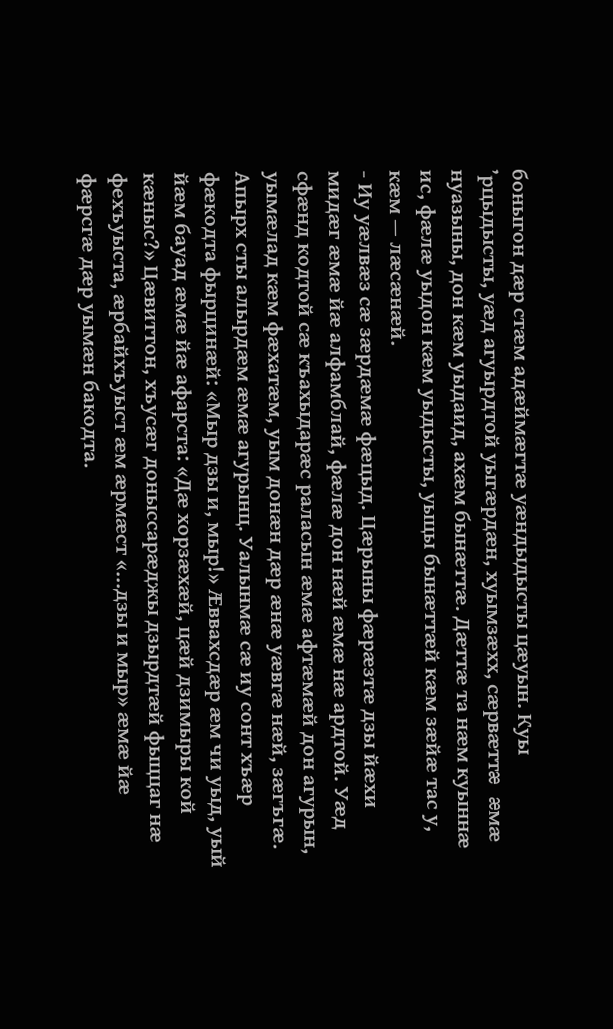боныгон дæр стæм адæймæгтæ уæндыдысты цæуын. Куы ’рцыдысты, уæд агуырдтой уыгæрдæн, хуымзæхх, сæрвæттæ æмæ нуазыны, дон кæм уыдаид, ахæм бынæттæ. Дæттæ та нæм куыннæ ис, фæлæ уыдон кæм уыдысты, уыцы бынæттæй кæм зæйæ тас у, кæм — лæсæнæй.
- Иу уæлвæз сæ зæрдæмæ фæцыд. Цæрыны фæрæзтæ дзы йæхи мидæг æмæ йæ алфамблай, фæлæ дон нæй æмæ нæ ардтой. Уæд сфæнд кодтой сæ къахыдарæс раласын æмæ афтæмæй дон агурын, уымæлад кæм фæхатæм, уым донæн дæр æнæ уæвгæ нæй, зæгъгæ. Апырх сты алырдæм æмæ агурынц. Уалынмæ сæ иу сонт хъæр фæкодта фырцинæй: «Мыр дзы и, мыр!» Æввахсдæр æм чи уыд, уый йæм бауад æмæ йæ афарста: «Дæ хорзæхæй, цæй дзимыры кой кæныс?» Цæвиттон, хъусæг доныссарæджы дзырдтæй фыццаг нæ фехъуыста, æрбайхъуыст æм æрмæст «...дзы и мыр» æмæ йæ фæрсгæ дæр уымæн бакодта.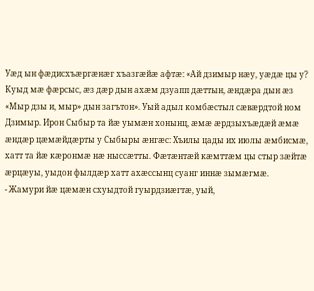Уæд ын фæдисхъæргæнæг хъазгæйæ афтæ: «Ай дзимыр нæу, уæдæ цы у? Куыд мæ фæрсыс, æз дæр дын ахæм дзуапп дæттын, æндæра дын æз «Мыр дзы и, мыр» дын загътон». Уый адыл комбæстыл сæвæрдтой ном Дзимыр. Ирон Сыбыр та йæ уымæн хонынц, æмæ æрдзыхъæдæй æмæ æндæр цæмæйдæрты у Сыбыры æнгæс: Хъилы цады их июлы æмбисмæ, хатт та йæ кæронмæ нæ ныссæтты. Фæтæнтæй кæмттæм цы стыр зæйтæ æрцæуы, уыдон фылдæр хатт ахæссынц суанг иннæ зымæгмæ.
- Жамури йæ цæмæн схуыдтой гуырдзиæгтæ, уый,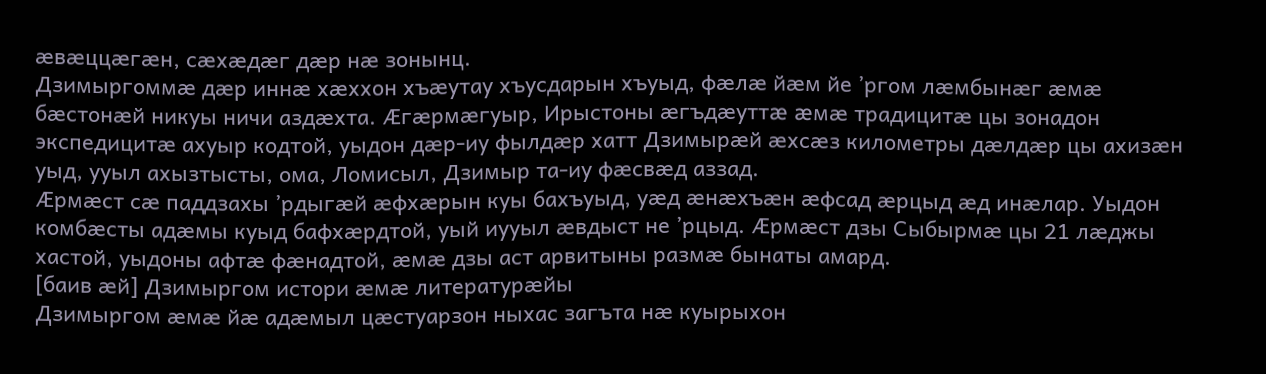æвæццæгæн, сæхæдæг дæр нæ зонынц.
Дзимыргоммæ дæр иннæ хæххон хъæутау хъусдарын хъуыд, фæлæ йæм йе ’ргом лæмбынæг æмæ бæстонæй никуы ничи аздæхта. Æгæрмæгуыр, Ирыстоны æгъдæуттæ æмæ традицитæ цы зонадон экспедицитæ ахуыр кодтой, уыдон дæр-иу фылдæр хатт Дзимырæй æхсæз километры дæлдæр цы ахизæн уыд, ууыл ахызтысты, ома, Ломисыл, Дзимыр та-иу фæсвæд аззад.
Æрмæст сæ паддзахы ’рдыгæй æфхæрын куы бахъуыд, уæд æнæхъæн æфсад æрцыд æд инæлар. Уыдон комбæсты адæмы куыд бафхæрдтой, уый иууыл æвдыст не ’рцыд. Æрмæст дзы Сыбырмæ цы 21 лæджы хастой, уыдоны афтæ фæнадтой, æмæ дзы аст арвитыны размæ бынаты амард.
[баив æй] Дзимыргом истори æмæ литературæйы
Дзимыргом æмæ йæ адæмыл цæстуарзон ныхас загъта нæ куырыхон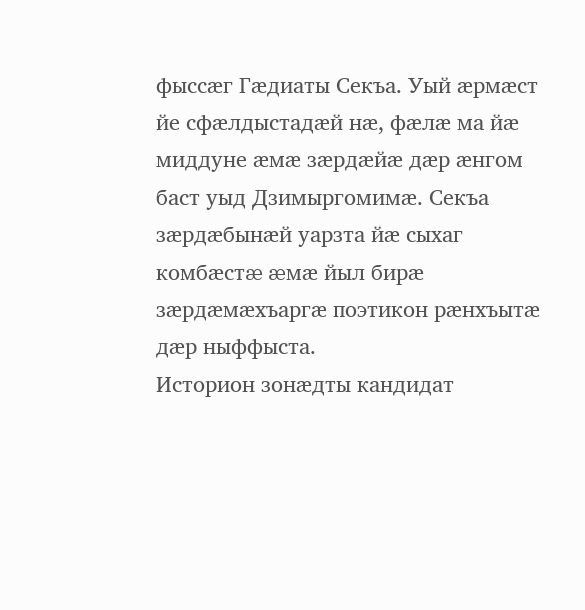фыссæг Гæдиаты Секъа. Уый æрмæст йе сфæлдыстадæй нæ, фæлæ ма йæ миддуне æмæ зæрдæйæ дæр æнгом баст уыд Дзимыргомимæ. Секъа зæрдæбынæй уарзта йæ сыхаг комбæстæ æмæ йыл бирæ зæрдæмæхъаргæ поэтикон рæнхъытæ дæр ныффыста.
Историон зонæдты кандидат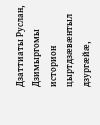Дзаттиаты Руслан, Дзимыргомы историон цыртдзæвæнтыл дзургæйæ,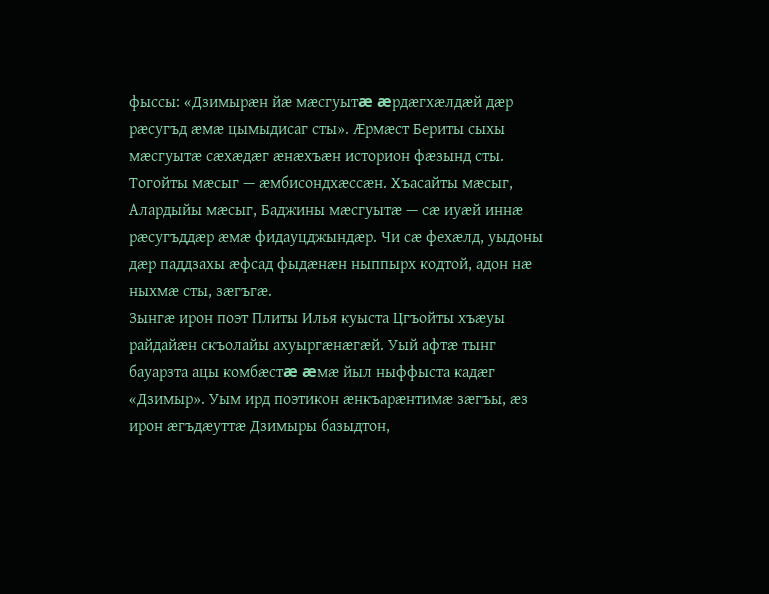фыссы: «Дзимырæн йæ мæсгуытæ æрдæгхæлдæй дæр рæсугъд æмæ цымыдисаг сты». Æрмæст Бериты сыхы мæсгуытæ сæхæдæг æнæхъæн историон фæзынд сты. Тогойты мæсыг — æмбисондхæссæн. Хъасайты мæсыг, Алардыйы мæсыг, Баджины мæсгуытæ — сæ иуæй иннæ рæсугъддæр æмæ фидауцджындæр. Чи сæ фехæлд, уыдоны дæр паддзахы æфсад фыдæнæн ныппырх кодтой, адон нæ ныхмæ сты, зæгъгæ.
Зынгæ ирон поэт Плиты Илья куыста Цгъойты хъæуы райдайæн скъолайы ахуыргæнæгæй. Уый афтæ тынг бауарзта ацы комбæстæ æмæ йыл ныффыста кадæг «Дзимыр». Уым ирд поэтикон æнкъарæнтимæ зæгъы, æз ирон æгъдæуттæ Дзимыры базыдтон,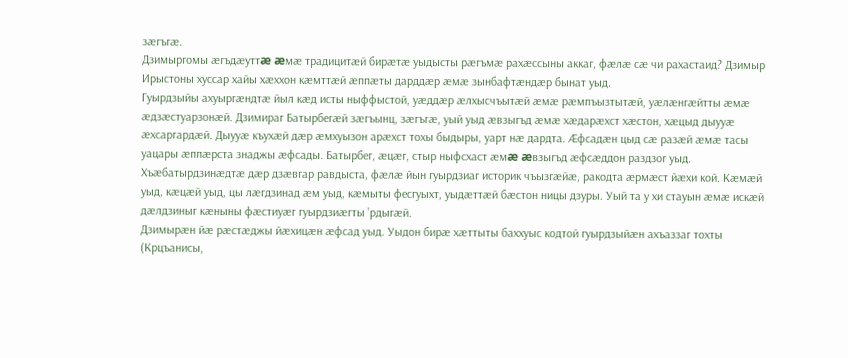зæгъгæ.
Дзимыргомы æгъдæуттæ æмæ традицитæй бирæтæ уыдысты рæгъмæ рахæссыны аккаг, фæлæ сæ чи рахастаид? Дзимыр Ирыстоны хуссар хайы хæххон кæмттæй æппæты дарддæр æмæ зынбафтæндæр бынат уыд.
Гуырдзыйы ахуыргæндтæ йыл кæд исты ныффыстой, уæддæр æлхысчъытæй æмæ рæмпъызтытæй, уæлæнгæйтты æмæ æдзæстуарзонæй. Дзимираг Батырбегæй зæгъынц, зæгъгæ, уый уыд æвзыгъд æмæ хæдарæхст хæстон, хæцыд дыууæ æхсаргардæй. Дыууæ къухæй дæр æмхуызон арæхст тохы быдыры, уарт нæ дардта. Æфсадæн цыд сæ разæй æмæ тасы уацары æппæрста знаджы æфсады. Батырбег, æцæг, стыр ныфсхаст æмæ æвзыгъд æфсæддон раздзог уыд. Хъæбатырдзинæдтæ дæр дзæвгар равдыста, фæлæ йын гуырдзиаг историк чъызгæйæ, ракодта æрмæст йæхи кой. Кæмæй уыд, кæцæй уыд, цы лæгдзинад æм уыд, кæмыты фесгуыхт, уыдæттæй бæстон ницы дзуры. Уый та у хи стауын æмæ искæй дæлдзиныг кæныны фæстиуæг гуырдзиæгты ’рдыгæй.
Дзимырæн йæ рæстæджы йæхицæн æфсад уыд. Уыдон бирæ хæттыты баххуыс кодтой гуырдзыйæн ахъаззаг тохты (Крцъанисы,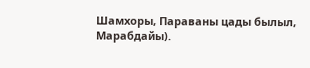Шамхоры, Параваны цады былыл, Марабдайы).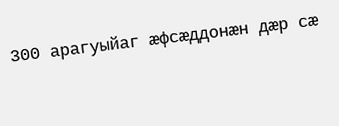300 арагуыйаг æфсæддонæн дæр сæ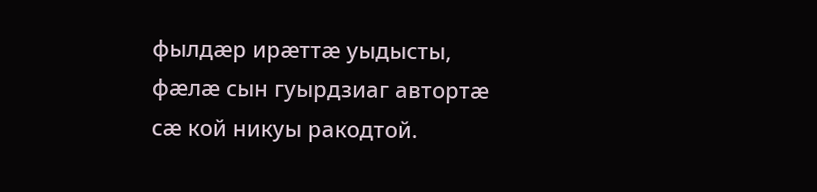фылдæр ирæттæ уыдысты, фæлæ сын гуырдзиаг автортæ сæ кой никуы ракодтой.